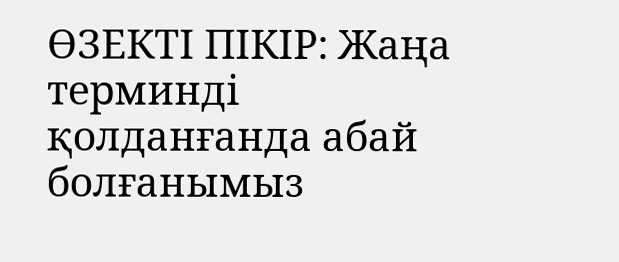ӨЗЕКТІ ПІКІР: Жаңа терминді қолданғанда абай болғанымыз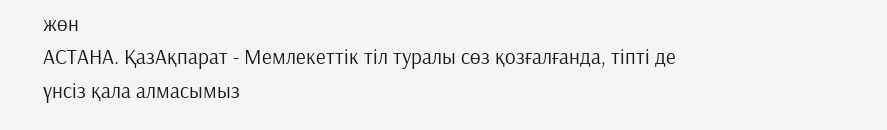жөн
АСТАНА. ҚазАқпарат - Мемлекеттік тіл туралы сөз қозғалғанда, тіпті де үнсіз қала алмасымыз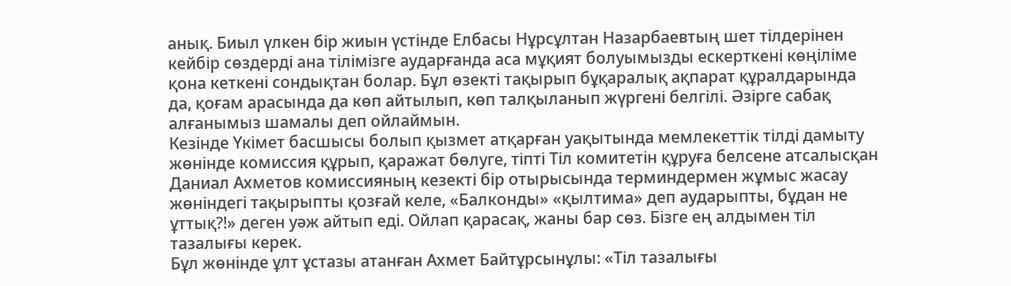анық. Биыл үлкен бір жиын үстінде Елбасы Нұрсұлтан Назарбаевтың шет тілдерінен кейбір сөздерді ана тілімізге аударғанда аса мұқият болуымызды ескерткені көңіліме қона кеткені сондықтан болар. Бұл өзекті тақырып бұқаралық ақпарат құралдарында да, қоғам арасында да көп айтылып, көп талқыланып жүргені белгілі. Әзірге сабақ алғанымыз шамалы деп ойлаймын.
Кезінде Үкімет басшысы болып қызмет атқарған уақытында мемлекеттік тілді дамыту жөнінде комиссия құрып, қаражат бөлуге, тіпті Тіл комитетін құруға белсене атсалысқан Даниал Ахметов комиссияның кезекті бір отырысында терминдермен жұмыс жасау жөніндегі тақырыпты қозғай келе, «Балконды» «қылтима» деп аударыпты, бұдан не ұттық?!» деген уәж айтып еді. Ойлап қарасақ, жаны бар сөз. Бізге ең алдымен тіл тазалығы керек.
Бұл жөнінде ұлт ұстазы атанған Ахмет Байтұрсынұлы: «Тіл тазалығы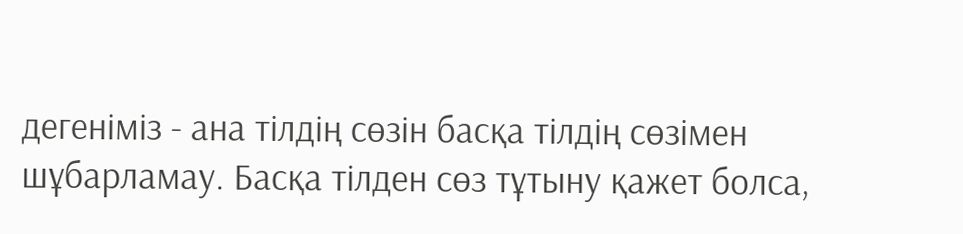дегеніміз - ана тілдің сөзін басқа тілдің сөзімен шұбарламау. Басқа тілден сөз тұтыну қажет болса,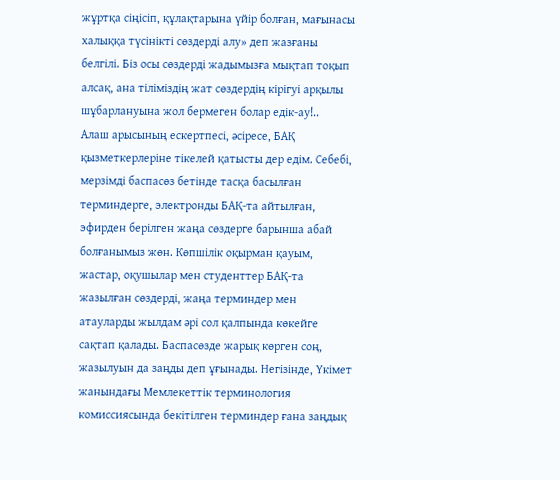жұртқа сіңісіп, құлақтарына үйір болған, мағынасы халыққа түсінікті сөздерді алу» деп жазғаны белгілі. Біз осы сөздерді жадымызға мықтап тоқып алсақ, ана тіліміздің жат сөздердің кірігуі арқылы шұбарлануына жол бермеген болар едік-ау!..
Алаш арысының ескертпесі, әсіресе, БАҚ қызметкерлеріне тікелей қатысты дер едім. Себебі, мерзімді баспасөз бетінде тасқа басылған терминдерге, электронды БАҚ-та айтылған, эфирден берілген жаңа сөздерге барынша абай болғанымыз жөн. Көпшілік оқырман қауым, жастар, оқушылар мен студенттер БАҚ-та жазылған сөздерді, жаңа терминдер мен атауларды жылдам әрі сол қалпында көкейге сақтап қалады. Баспасөзде жарық көрген соң, жазылуын да заңды деп ұғынады. Негізінде, Үкімет жанындағы Мемлекеттік терминология комиссиясында бекітілген терминдер ғана заңдық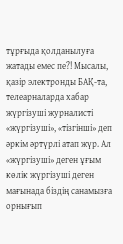тұрғыда қолданылуға жатады емес пе?! Мысалы, қазір электронды БАҚ-та, телеарналарда хабар жүргізуші журналисті «жүргізуші», «тізгінші» деп әркім әртүрлі атап жүр. Ал «жүргізуші» деген ұғым көлік жүргізуші деген мағынада біздің санамызға орнығып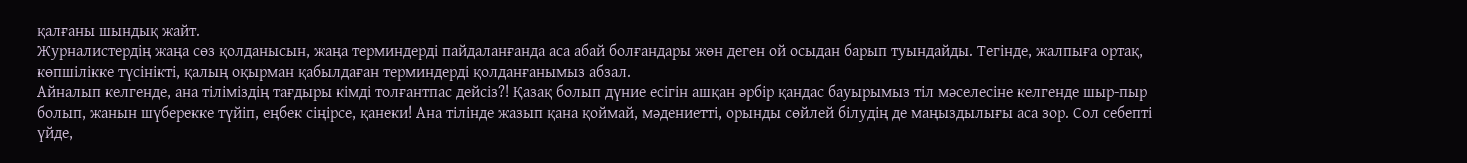қалғаны шындық жайт.
Журналистердің жаңа сөз қолданысын, жаңа терминдерді пайдаланғанда аса абай болғандары жөн деген ой осыдан барып туындайды. Тегінде, жалпыға ортақ, көпшілікке түсінікті, қалың оқырман қабылдаған терминдерді қолданғанымыз абзал.
Айналып келгенде, ана тіліміздің тағдыры кімді толғантпас дейсіз?! Қазақ болып дүние есігін ашқан әрбір қандас бауырымыз тіл мәселесіне келгенде шыр-пыр болып, жанын шүберекке түйіп, еңбек сіңірсе, қанеки! Ана тілінде жазып қана қоймай, мәдениетті, орынды сөйлей білудің де маңыздылығы аса зор. Сол себепті үйде,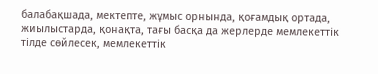балабақшада, мектепте, жұмыс орнында, қоғамдық ортада, жиылыстарда, қонақта, тағы басқа да жерлерде мемлекеттік тілде сөйлесек, мемлекеттік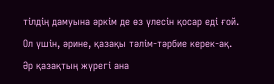тілдің дамуына әркім де өз үлесін қосар еді ғой. Ол үшін, әрине, қазақы тәлім-тәрбие керек-ақ. Әр қазақтың жүрегі ана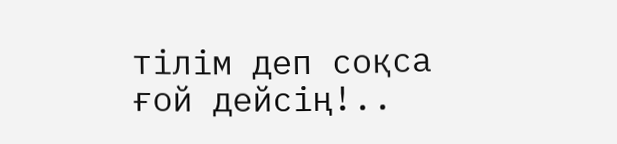тілім деп соқса ғой дейсің!..